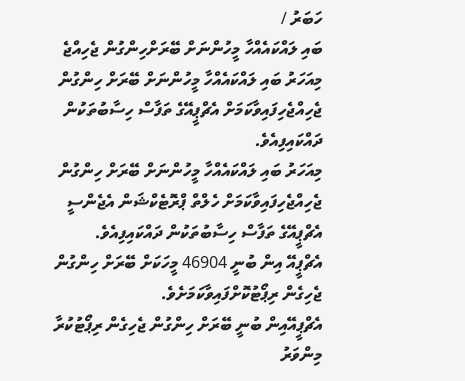ހަބަރު /
ބައި ލައްކައެއްހާ މީހުންނަށް ބޭރަށްހިންގުން ޖެހިއްޖެ
މިއަހަރު ބައި ލައްކައެއްހާ މީހުންނަށް ބޭރަށް ހިންގުން ޖެހިއްޖެހިފައިވާކަމަށް އެޗްޕީއޭގެ ތަފާސް ހިސާބުތަކުން ދައްކައިފިއެވެ.
މިއަހަރު ބައި ލައްކައެއްހާ މީހުންނަށް ބޭރަށް ހިންގުން ޖެހިއްޖެހިފައިވާކަމަށް ހެލްތް ޕްރޮޓެކްޝަން އެޖެންސީ އެޗްޕީއޭގެ ތަފާސް ހިސާބުތަކުން ދައްކައިފިއެވެ.
އެޗްޕީއޭ އިން ބުނީ 46904 މީހަކަށް ބޭރަށް ހިންގުން ޖެހިގެން ރިޕޯޓުކޮށްފައިވާކަމަށެވެ.
އެޗްޕީއޭއިން ބުނީ ބޭރަށް ހިންގުން ޖެހިގެން ރިޕޯޓުކުރާ މިންވަރު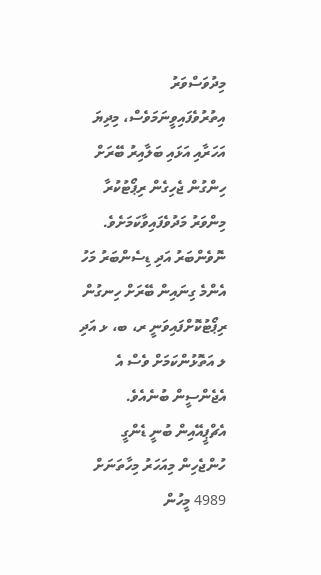މިދުވަސްވަރު އިތުރުވެފައިވީނަމަވެސް، މިދިޔަ އަހަރާއި އަޅައި ބަލާއިރު ބޭރަށް ހިންގުން ޖެހިގެން ރިޕޯޓުކުރާ މިންވަރު މަދުވެފައިވާކަމަށެވެ.
ނޮވެންބަރު އަދި ޑިސެންބަރު މަހު އެންމެ ގިނައިން ބޭރަށް ހިނގުން ރިޕޯޓުކޮށްފައިވަނީ ރ، ބ، ޅ އަދި ލ އަތޮޅުންކަމަށް ވެސް އެ އެޖެންސީން ބުނެއެވެ.
އެޗްޕީއޭއިން ބުނީ ޑެންގީ ހުންޖެހިން މިއަހަރު މިހާތަނަށް 4989 މީހުން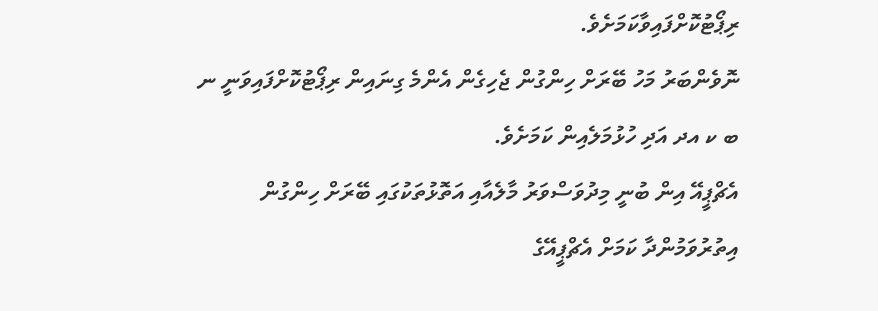ރިޕޯޓުކޮށްފައިވާކަމަށެވެ.
ނޮވެންބަރު މަހު ބޭރަށް ހިންގުން ޖެހިގެން އެންމެ ގިނައިން ރިޕޯޓުކޮށްފައިވަނީ ނ ބ ކ އދ އަދި ހުޅުމަލެއިން ކަމަށެވެ.
އެޗްޕީއޭ އިން ބުނީ މިދުވަސްވަރު މާލެއާއި އަތޮޅުތަކުގައި ބޭރަށް ހިންގުން އިތުރުވަމުންދާ ކަމަށް އެޗްޕީއޭގެ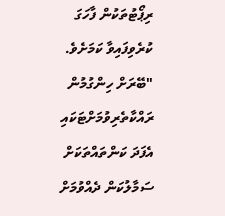ރިޕޯޓުތަކުން ފާހަގަ ކުރެވިފައިވާ ކަމަށެވެ.
"ބޭރަށް ހިންގުމުން ރައްކާތެރިވުމަށްޓަކައި އެފަދަ ކަންތައްތަކަށް ސަމާލުކަން ދެއްވުމަށް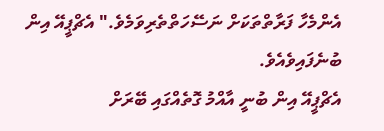އެންމެހާ ފަރާތްތަކަށް ނަސޭހަތްތެރިވަމެވެ." އެޗްޕީއޭ އިން ބުނެފައިވެއެވެ.
އެޗްޕީއޭ އިން ބުނީ އާއްމު ގޮތެއްގައި ބޭރަށް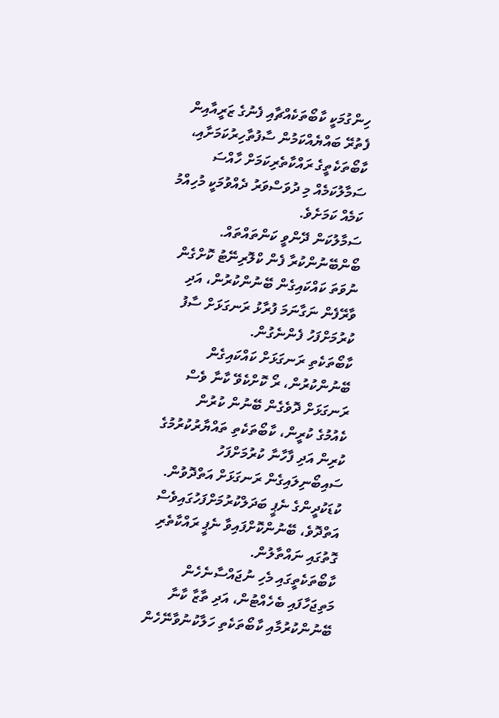ހިންގުމަކީ ކާބޯތަކެއްޗާއި ފެނުގެ ޒަރީއާއިން ފެތުރޭ ބައްޔެއްކަމުން ސާފުތާހިރުކަމަށާއި، ކާބޯތަކެތީގެ ރައްކާތެރިކަމަށް ހާއްސަ ސަމާލުކަމެއް މި ދުވަސްވަރު ދެއްވުމަކީ މުހިއްމު ކަމެއް ކަމަށެވެ.
ސަމާލުކަން ދޭންވީ ކަންތައްތައް.
ބޯންބޭނުންކުރާ ފެން ކްލޮރިނޭޓު ކޮށްގެން ނުވަތަ ކައްކައިގެން ބޭނުންކުރުން، އަދި ވާރޭފެން ނަގާނަމަ ފުރާޅު ރަނގަޅަށް ސާފު ކުރުމަށްފަހު ފެންނެގުން.
ކާބޯތަކެތި ރަނގަޅަށް ކައްކައިގެން ބޭނުންކުރުން، ރޯ ކޮށްކެވޭ ކާނާ ވެސް ރަނގަޅަށް ދޮވެގެން ބޭނުން ކުރުން
ކެއުމުގެ ކުރީން، ކާބޯތަކެތި ތައްޔާރުކުރުމުގެ ކުރިން އަދި ފާހާނާ ކުރުމަށްފަހު ސައިބޯނިލައިގެން ރަނގަޅަށް އަތްދޮވުން.
ކުޑަކުދީންގެ ނެޕީ ބަދަލްކުރުމަށްފަހުގައިވެސް އަތްދޮވެ، ބޭނުންކޮށްފައިވާ ނެޕީ ރައްކާތެރި ގޮތުގައި ނައްތާލުން.
ކާބޯތަކެތީގައި މެހި ނުޖައްސާނެހެން މަތިޖަހާފައި ބެހެއްޓުން، އަދި ތާޒާ ކާނާ ބޭނުންކުރުމާއި ކާބޯތަކެތި ހަލާކުނުވާނޭހެން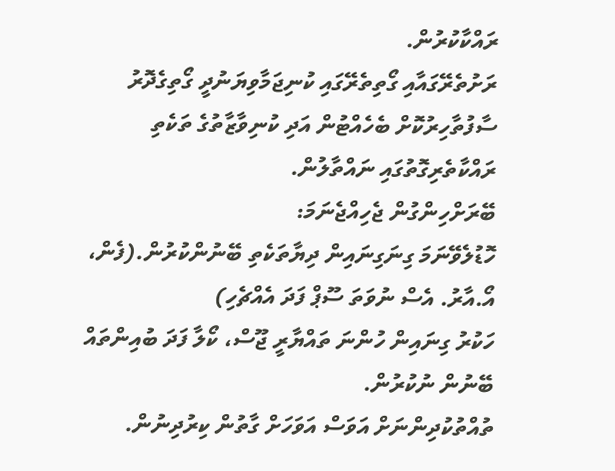ރައްކާކުރުން.
ރަށުތެރޭގައާއި ގޯތިތެރޭގައި ކުނިޖަމާވިޔަނުދީ ގޯތިގެދޮރު ސާފުތާހިރުކޮށް ބެހެއްޓުން އަދި ކުނިވާޒާތުގެ ތަކެތި ރައްކާތެރިގޮތުގައި ނައްތާލުން.
ބޭރަށްހިންގުން ޖެހިއްޖެނަމަ:
ހޮޑުލެވޭނަމަ ގިނަގިނައިން ދިޔާތަކެތި ބޭނުންކުރުން.(ފެން، އޯ.އާރު. އެސް ނުވަތަ ސޫޕް ފަދަ އެއްޗެހި)
ހަކުރު ގިނައިން ހުންނަ ތައްޔާރީ ޖޫސް، ކޯލާ ފަދަ ބުއިންތައް ބޭނުން ނުކުރުން.
ތުއްތުކުދިންނަށް އަވަސް އަވަހަށް ގާތުން ކިރުދިނުން.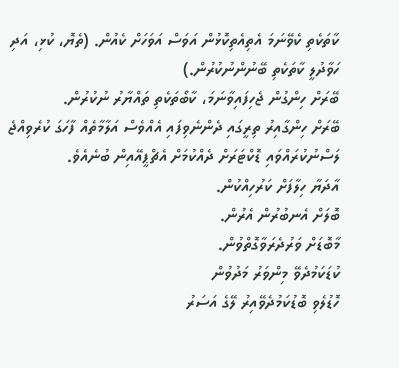ކާތަކެތި ކެވޭނަމަ އެތިއެތިކޮޅުން އަވަސް އަވަހަށް ކެއުން. (ތެޔޮ، ކުޅި، އަދި ހަވާދުލީ ކާތަކެތި ބޭނުންނުކުރުން.)
ބޭރަށް ހިންގުން ޖެހިފައިވާނަމަ، ކާބޯތަކެތި ތައްޔާރު ނުކުރުން.
ބޭރަށް ހިންގާއިރު ތިރީގައި ދެންނެވިފައި އެއްވެސް އަލާމާތެއް ފާހަގަ ކުރެވިއްޖެ ލަސްނުކުރައްވައި ޑޮކްޓަރަށް ދެއްކުމަށް އެޗްޕީއޭއިން ބުނެއެވެ.
އާދަޔާ ހިލާފަށް ކަރުހިއްކުން.
ބޮލަށް އެނބުރުން އެރުން.
މާބޮޑަށް ވަރުދެރަވާގޮތްވުން.
ކުޑަކަމުދެވޭ މިންވަރު މަދުވުން
ހޮޑުލެވި ބޮޑުކަމުދެވޭއިރު ލޭގެ އަސަރު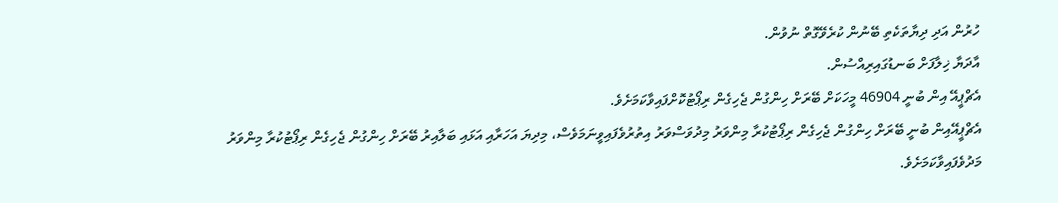ހުރުން އަދި ދިޔާތަކެތި ބޭނުން ކުރެވޭގޮތް ނުވުން.
އާދަޔާ ޚިލާފަށް ބަނޑުގައިރިއްސުން.
އެޗްޕީއޭ އިން ބުނީ 46904 މީހަކަށް ބޭރަށް ހިންގުން ޖެހިގެން ރިޕޯޓުކޮށްފައިވާކަމަށެވެ.
އެޗްޕީއޭއިން ބުނީ ބޭރަށް ހިންގުން ޖެހިގެން ރިޕޯޓުކުރާ މިންވަރު މިދުވަސްވަރު އިތުރުވެފައިވީނަމަވެސް، މިދިޔަ އަހަރާއި އަޅައި ބަލާއިރު ބޭރަށް ހިންގުން ޖެހިގެން ރިޕޯޓުކުރާ މިންވަރު މަދުވެފައިވާކަމަށެވެ.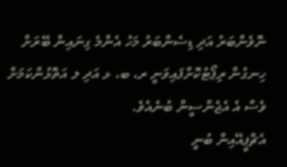ނޮވެންބަރު އަދި ޑިސެންބަރު މަހު އެންމެ ގިނައިން ބޭރަށް ހިނގުން ރިޕޯޓުކޮށްފައިވަނީ ރ، ބ، ޅ އަދި ލ އަތޮޅުންކަމަށް ވެސް އެ އެޖެންސީން ބުނެއެވެ.
އެޗްޕީއޭއިން ބުނީ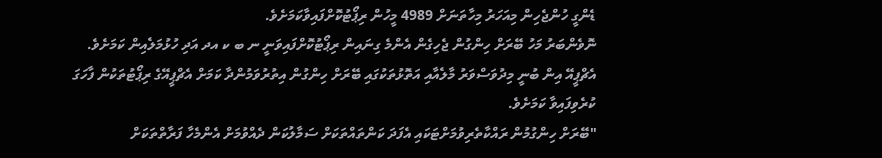ޑެންގީ ހުންޖެހިން މިއަހަރު މިހާތަނަށް 4989 މީހުން ރިޕޯޓުކޮށްފައިވާކަމަށެވެ.
ނޮވެންބަރު މަހު ބޭރަށް ހިންގުން ޖެހިގެން އެންމެ ގިނައިން ރިޕޯޓުކޮށްފައިވަނީ ނ ބ ކ އދ އަދި ހުޅުމަލެއިން ކަމަށެވެ.
އެޗްޕީއޭ އިން ބުނީ މިދުވަސްވަރު މާލެއާއި އަތޮޅުތަކުގައި ބޭރަށް ހިންގުން އިތުރުވަމުންދާ ކަމަށް އެޗްޕީއޭގެ ރިޕޯޓުތަކުން ފާހަގަ ކުރެވިފައިވާ ކަމަށެވެ.
"ބޭރަށް ހިންގުމުން ރައްކާތެރިވުމަށްޓަކައި އެފަދަ ކަންތައްތަކަށް ސަމާލުކަން ދެއްވުމަށް އެންމެހާ ފަރާތްތަކަށް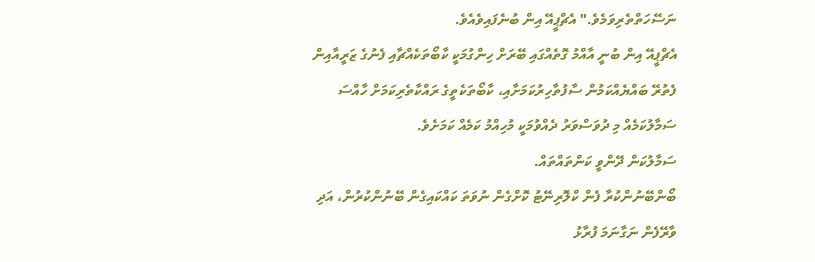ނަސޭހަތްތެރިވަމެވެ." އެޗްޕީއޭ އިން ބުނެފައިވެއެވެ.
އެޗްޕީއޭ އިން ބުނީ އާއްމު ގޮތެއްގައި ބޭރަށް ހިންގުމަކީ ކާބޯތަކެއްޗާއި ފެނުގެ ޒަރީއާއިން ފެތުރޭ ބައްޔެއްކަމުން ސާފުތާހިރުކަމަށާއި، ކާބޯތަކެތީގެ ރައްކާތެރިކަމަށް ހާއްސަ ސަމާލުކަމެއް މި ދުވަސްވަރު ދެއްވުމަކީ މުހިއްމު ކަމެއް ކަމަށެވެ.
ސަމާލުކަން ދޭންވީ ކަންތައްތައް.
ބޯންބޭނުންކުރާ ފެން ކްލޮރިނޭޓު ކޮށްގެން ނުވަތަ ކައްކައިގެން ބޭނުންކުރުން، އަދި ވާރޭފެން ނަގާނަމަ ފުރާޅު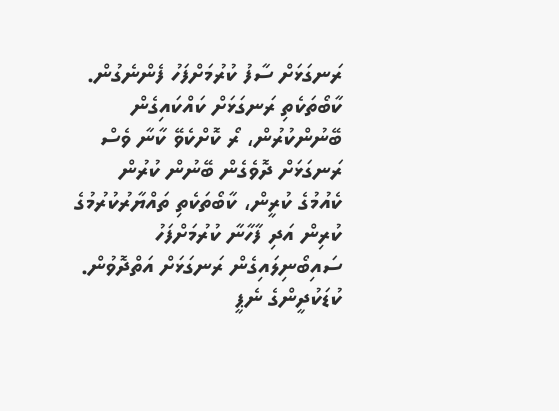ރަނގަޅަށް ސާފު ކުރުމަށްފަހު ފެންނެގުން.
ކާބޯތަކެތި ރަނގަޅަށް ކައްކައިގެން ބޭނުންކުރުން، ރޯ ކޮށްކެވޭ ކާނާ ވެސް ރަނގަޅަށް ދޮވެގެން ބޭނުން ކުރުން
ކެއުމުގެ ކުރީން، ކާބޯތަކެތި ތައްޔާރުކުރުމުގެ ކުރިން އަދި ފާހާނާ ކުރުމަށްފަހު ސައިބޯނިލައިގެން ރަނގަޅަށް އަތްދޮވުން.
ކުޑަކުދީންގެ ނެޕީ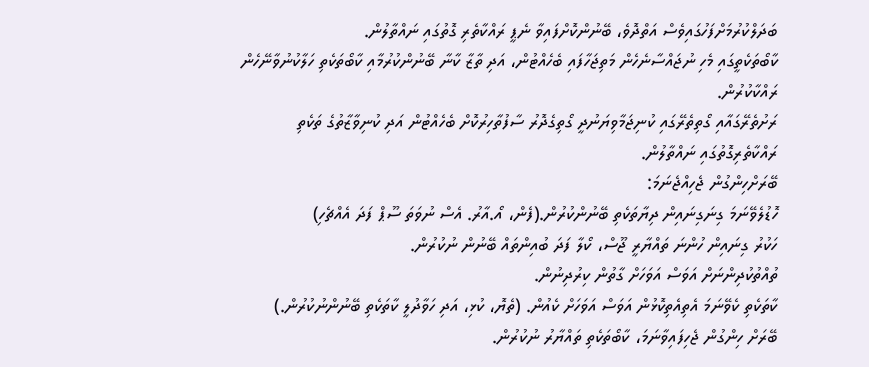ބަދަލްކުރުމަށްފަހުގައިވެސް އަތްދޮވެ، ބޭނުންކޮށްފައިވާ ނެޕީ ރައްކާތެރި ގޮތުގައި ނައްތާލުން.
ކާބޯތަކެތީގައި މެހި ނުޖައްސާނެހެން މަތިޖަހާފައި ބެހެއްޓުން، އަދި ތާޒާ ކާނާ ބޭނުންކުރުމާއި ކާބޯތަކެތި ހަލާކުނުވާނޭހެން ރައްކާކުރުން.
ރަށުތެރޭގައާއި ގޯތިތެރޭގައި ކުނިޖަމާވިޔަނުދީ ގޯތިގެދޮރު ސާފުތާހިރުކޮށް ބެހެއްޓުން އަދި ކުނިވާޒާތުގެ ތަކެތި ރައްކާތެރިގޮތުގައި ނައްތާލުން.
ބޭރަށްހިންގުން ޖެހިއްޖެނަމަ:
ހޮޑުލެވޭނަމަ ގިނަގިނައިން ދިޔާތަކެތި ބޭނުންކުރުން.(ފެން، އޯ.އާރު. އެސް ނުވަތަ ސޫޕް ފަދަ އެއްޗެހި)
ހަކުރު ގިނައިން ހުންނަ ތައްޔާރީ ޖޫސް، ކޯލާ ފަދަ ބުއިންތައް ބޭނުން ނުކުރުން.
ތުއްތުކުދިންނަށް އަވަސް އަވަހަށް ގާތުން ކިރުދިނުން.
ކާތަކެތި ކެވޭނަމަ އެތިއެތިކޮޅުން އަވަސް އަވަހަށް ކެއުން. (ތެޔޮ، ކުޅި، އަދި ހަވާދުލީ ކާތަކެތި ބޭނުންނުކުރުން.)
ބޭރަށް ހިންގުން ޖެހިފައިވާނަމަ، ކާބޯތަކެތި ތައްޔާރު ނުކުރުން.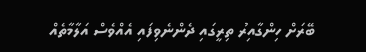ބޭރަށް ހިންގާއިރު ތިރީގައި ދެންނެވިފައި އެއްވެސް އަލާމާތެއް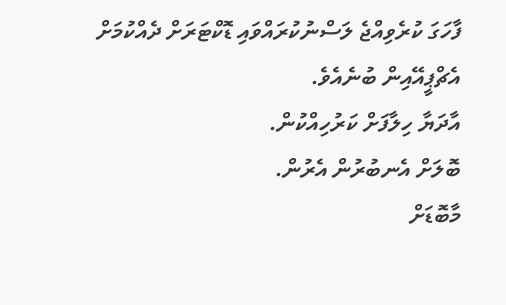ފާހަގަ ކުރެވިއްޖެ ލަސްނުކުރައްވައި ޑޮކްޓަރަށް ދެއްކުމަށް އެޗްޕީއޭއިން ބުނެއެވެ.
އާދަޔާ ހިލާފަށް ކަރުހިއްކުން.
ބޮލަށް އެނބުރުން އެރުން.
މާބޮޑަށް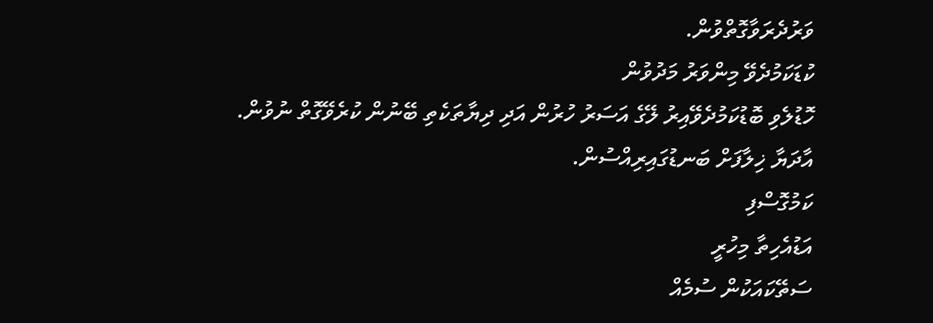ވަރުދެރަވާގޮތްވުން.
ކުޑަކަމުދެވޭ މިންވަރު މަދުވުން
ހޮޑުލެވި ބޮޑުކަމުދެވޭއިރު ލޭގެ އަސަރު ހުރުން އަދި ދިޔާތަކެތި ބޭނުން ކުރެވޭގޮތް ނުވުން.
އާދަޔާ ޚިލާފަށް ބަނޑުގައިރިއްސުން.
ކަމުގޮސްފި
އަޑުއެހިތާ މިހުރީ
ސަތޭކައަކުން ސުމެއް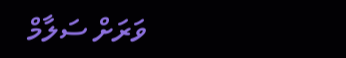ވަރަށް ސަލާމް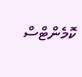ކޮމެންޓްސް